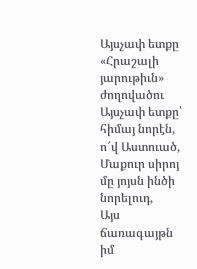Այսչափ ետքը
«Հրաշալի յարութիւն» ժողովածու
Այսչափ ետքը՝ հիմայ նորէն, ո՜վ Աստուած,
Մաքուր սիրոյ մը յոյսն ինծի նորելուդ,
Այս ճառագայթն իմ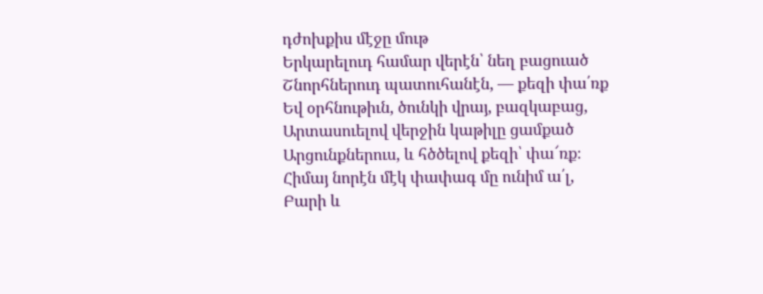դժոխքիս մէջը մութ
Երկարելուդ համար վերէն՝ նեղ բացուած
Շնորհներուդ պատուհանէն, — քեզի փա՛ռք
Եվ օրհնութիւն, ծունկի վրայ, բազկաբաց,
Արտասուելով վերջին կաթիլը ցամքած
Արցունքներուս, և հծծելով քեզի՝ փա՜ռք։
Հիմայ նորէն մէկ փափագ մը ունիմ ա՛լ,
Բարի և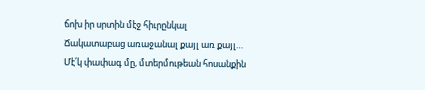ճոխ իր սրտին մէջ հիւրընկալ
Ճակատաբաց առաջանալ քայլ առ քայլ…
Մէ՛կ փափագ մը, մտերմութեան հոսանքին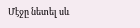Մէջը նետել սև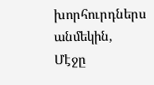խորհուրդներս անմեկին,
Մէջը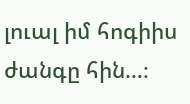լուալ իմ հոգիիս ժանգը հին…։